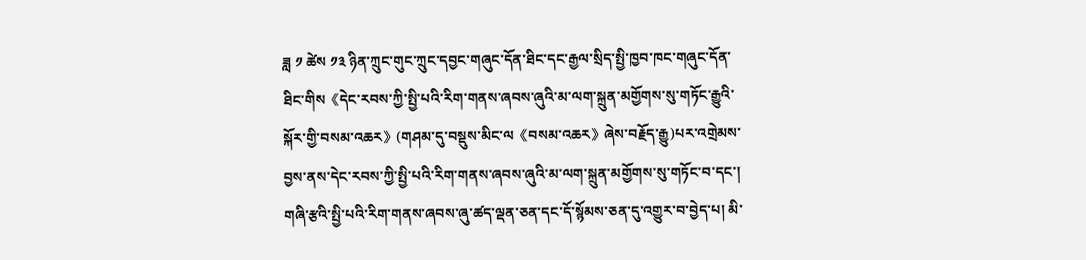ཟླ ༡ ཚེས ༡༣ ཉིན་ཀྲུང་གུང་ཀྲུང་དབྱང་གཞུང་དོན་ཐིང་དང་རྒྱལ་སྲིད་སྤྱི་ཁྱབ་ཁང་གཞུང་དོན་ཐིང་གིས《དེང་རབས་ཀྱི་སྤྱི་པའི་རིག་གནས་ཞབས་ཞུའི་མ་ལག་སྐྲུན་མགྱོགས་སུ་གཏོང་རྒྱུའི་སྐོར་གྱི་བསམ་འཆར》(གཤམ་དུ་བསྡུས་མིང་ལ《བསམ་འཆར》ཞེས་བརྗོད་རྒྱུ)པར་འགྲེམས་བྱས་ནས་དེང་རབས་ཀྱི་སྤྱི་པའི་རིག་གནས་ཞབས་ཞུའི་མ་ལག་སྐྲུན་མགྱོགས་སུ་གཏོང་བ་དང་། གཞི་རྩའི་སྤྱི་པའི་རིག་གནས་ཞབས་ཞུ་ཚད་ལྡན་ཅན་དང་དོ་སྙོམས་ཅན་དུ་འགྱུར་བ་བྱེད་པ། མི་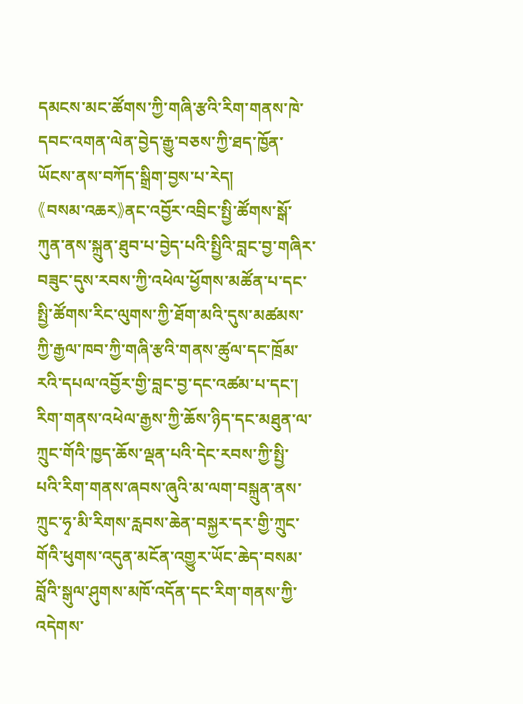དམངས་མང་ཚོགས་ཀྱི་གཞི་རྩའི་རིག་གནས་ཁེ་དབང་འགན་ལེན་བྱེད་རྒྱུ་བཅས་ཀྱི་ཐད་ཁྱོན་ཡོངས་ནས་བཀོད་སྒྲིག་བྱས་པ་རེད།
《བསམ་འཆར》ནང་འབྱོར་འབྲིང་སྤྱི་ཚོགས་སྒོ་ཀུན་ནས་སྐྲུན་ཐུབ་པ་བྱེད་པའི་སྤྱིའི་བླང་བྱ་གཞིར་བཟུང་དུས་རབས་ཀྱི་འཕེལ་ཕྱོགས་མཚོན་པ་དང་སྤྱི་ཚོགས་རིང་ལུགས་ཀྱི་ཐོག་མའི་དུས་མཚམས་ཀྱི་རྒྱལ་ཁབ་ཀྱི་གཞི་རྩའི་གནས་ཚུལ་དང་ཁྲོམ་རའི་དཔལ་འབྱོར་གྱི་བླང་བྱ་དང་འཚམ་པ་དང་། རིག་གནས་འཕེལ་རྒྱས་ཀྱི་ཆོས་ཉིད་དང་མཐུན་ལ་ཀྲུང་གོའི་ཁྱད་ཆོས་ལྡན་པའི་དེང་རབས་ཀྱི་སྤྱི་པའི་རིག་གནས་ཞབས་ཞུའི་མ་ལག་བསྐྲུན་ནས་ཀྲུང་ཧྭ་མི་རིགས་རླབས་ཆེན་བསྐྱར་དར་གྱི་ཀྲུང་གོའི་ཕུགས་འདུན་མངོན་འགྱུར་ཡོང་ཆེད་བསམ་བློའི་སྒུལ་ཤུགས་མཁོ་འདོན་དང་རིག་གནས་ཀྱི་འདེགས་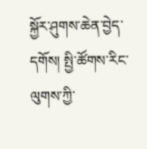སྐྱོར་ཤུགས་ཆེན་བྱེད་དགོས། སྤྱི་ཚོགས་རིང་ལུགས་ཀྱི་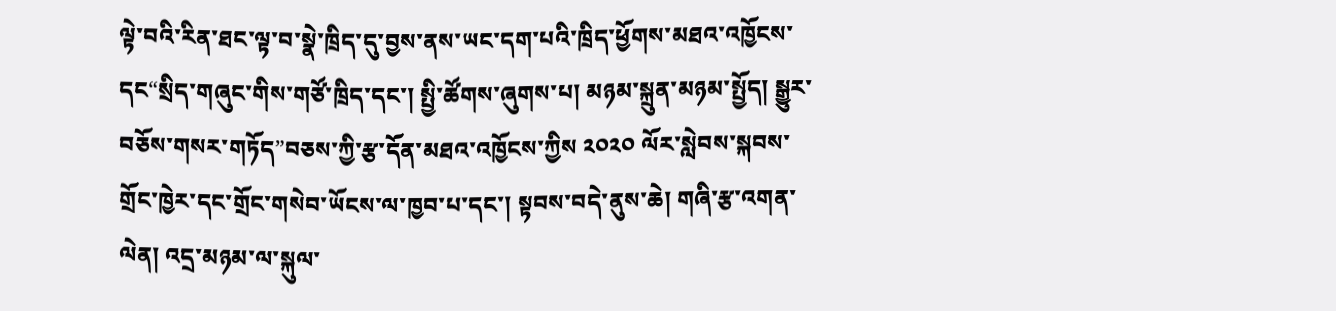ལྟེ་བའི་རིན་ཐང་ལྟ་བ་སྣེ་ཁྲིད་དུ་བྱས་ནས་ཡང་དག་པའི་ཁྲིད་ཕྱོགས་མཐའ་འཁྱོངས་དང“སྲིད་གཞུང་གིས་གཙོ་ཁྲིད་དང་། སྤྱི་ཚོགས་ཞུགས་པ། མཉམ་སྐྲུན་མཉམ་སྤྱོད། སྒྱུར་བཅོས་གསར་གཏོད”བཅས་ཀྱི་རྩ་དོན་མཐའ་འཁྱོངས་ཀྱིས ༢༠༢༠ ལོར་སླེབས་སྐབས་གྲོང་ཁྱེར་དང་གྲོང་གསེབ་ཡོངས་ལ་ཁྱབ་པ་དང་། སྟབས་བདེ་ནུས་ཆེ། གཞི་རྩ་འགན་ལེན། འདྲ་མཉམ་ལ་སྐུལ་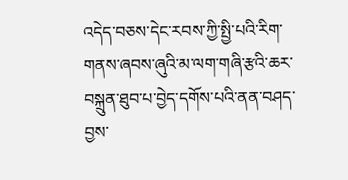འདེད་བཅས་དེང་རབས་ཀྱི་སྤྱི་པའི་རིག་གནས་ཞབས་ཞུའི་མ་ལག་གཞི་རྩའི་ཆར་བསྐྲུན་ཐུབ་པ་བྱེད་དགོས་པའི་ནན་བཤད་བྱས་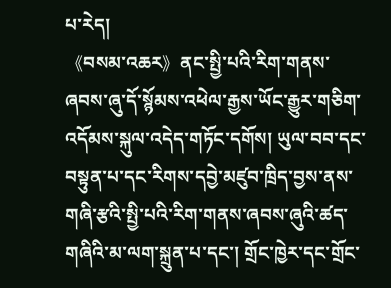པ་རེད།
《བསམ་འཆར》ནང་སྤྱི་པའི་རིག་གནས་ཞབས་ཞུ་དོ་སྙོམས་འཕེལ་རྒྱས་ཡོང་རྒྱུར་གཅིག་འདོམས་སྐུལ་འདེད་གཏོང་དགོས། ཡུལ་བབ་དང་བསྟུན་པ་དང་རིགས་དབྱེ་མཛུབ་ཁྲིད་བྱས་ནས་གཞི་རྩའི་སྤྱི་པའི་རིག་གནས་ཞབས་ཞུའི་ཚད་གཞིའི་མ་ལག་སྐྲུན་པ་དང་། གྲོང་ཁྱེར་དང་གྲོང་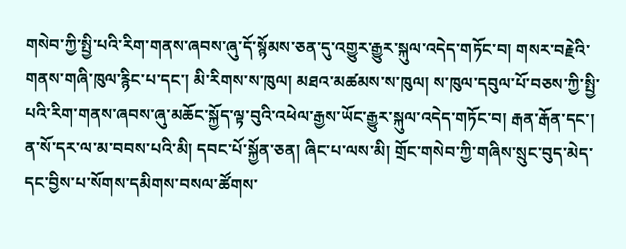གསེབ་ཀྱི་སྤྱི་པའི་རིག་གནས་ཞབས་ཞུ་དོ་སྙོམས་ཅན་དུ་འགྱུར་རྒྱུར་སྐུལ་འདེད་གཏོང་བ། གསར་བརྗེའི་གནས་གཞི་ཁུལ་རྙིང་པ་དང་། མི་རིགས་ས་ཁུལ། མཐའ་མཚམས་ས་ཁུལ། ས་ཁུལ་དབུལ་པོ་བཅས་ཀྱི་སྤྱི་པའི་རིག་གནས་ཞབས་ཞུ་མཆོང་སྐྱོད་ལྟ་བུའི་འཕེལ་རྒྱས་ཡོང་རྒྱུར་སྐུལ་འདེད་གཏོང་བ། རྒན་རྒོན་དང་། ན་སོ་དར་ལ་མ་བབས་པའི་མི། དབང་པོ་སྐྱོན་ཅན། ཞིང་པ་ལས་མི། གྲོང་གསེབ་ཀྱི་གཞིས་སྲུང་བུད་མེད་དང་བྱིས་པ་སོགས་དམིགས་བསལ་ཚོགས་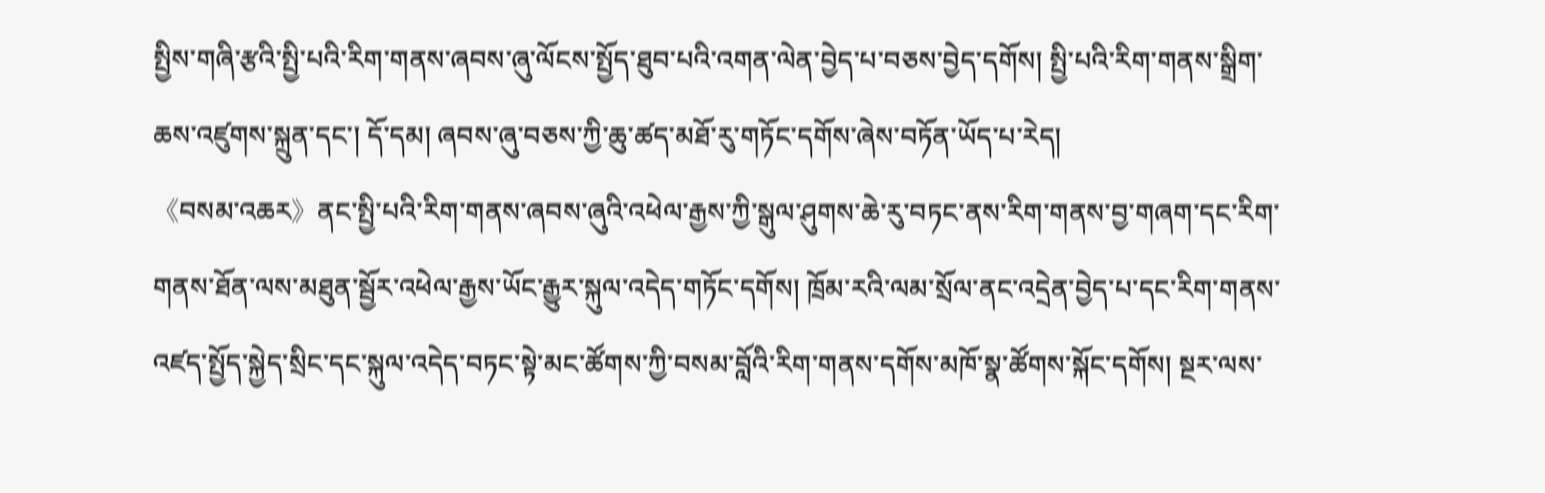སྤྱིས་གཞི་རྩའི་སྤྱི་པའི་རིག་གནས་ཞབས་ཞུ་ལོངས་སྤྱོད་ཐུབ་པའི་འགན་ལེན་བྱེད་པ་བཅས་བྱེད་དགོས། སྤྱི་པའི་རིག་གནས་སྒྲིག་ཆས་འཛུགས་སྐྲུན་དང་། དོ་དམ། ཞབས་ཞུ་བཅས་ཀྱི་ཆུ་ཚད་མཐོ་རུ་གཏོང་དགོས་ཞེས་བཏོན་ཡོད་པ་རེད།
《བསམ་འཆར》ནང་སྤྱི་པའི་རིག་གནས་ཞབས་ཞུའི་འཕེལ་རྒྱས་ཀྱི་སྒུལ་ཤུགས་ཆེ་རུ་བཏང་ནས་རིག་གནས་བྱ་གཞག་དང་རིག་གནས་ཐོན་ལས་མཐུན་སྦྱོར་འཕེལ་རྒྱས་ཡོང་རྒྱུར་སྐུལ་འདེད་གཏོང་དགོས། ཁྲོམ་རའི་ལམ་སྲོལ་ནང་འདྲེན་བྱེད་པ་དང་རིག་གནས་འཛད་སྤྱོད་སྐྱེད་སྲིང་དང་སྐུལ་འདེད་བཏང་སྟེ་མང་ཚོགས་ཀྱི་བསམ་བློའི་རིག་གནས་དགོས་མཁོ་སྣ་ཚོགས་སྐོང་དགོས། སྔར་ལས་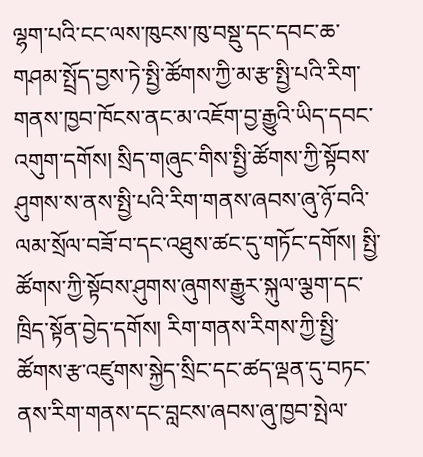ལྷག་པའི་ངང་ལས་ཁུངས་ཁུ་བསྡུ་དང་དབང་ཆ་གཤམ་སྤྲོད་བྱས་ཏེ་སྤྱི་ཚོགས་ཀྱི་མ་རྩ་སྤྱི་པའི་རིག་གནས་ཁྱབ་ཁོངས་ནང་མ་འཇོག་བྱ་རྒྱུའི་ཡིད་དབང་འགུག་དགོས། སྲིད་གཞུང་གིས་སྤྱི་ཚོགས་ཀྱི་སྟོབས་ཤུགས་ས་ནས་སྤྱི་པའི་རིག་གནས་ཞབས་ཞུ་ཉོ་བའི་ལམ་སྲོལ་བཟོ་བ་དང་འཐུས་ཚང་དུ་གཏོང་དགོས། སྤྱི་ཚོགས་ཀྱི་སྟོབས་ཤུགས་ཞུགས་རྒྱུར་སྐུལ་ལྕག་དང་ཁྲིད་སྟོན་བྱེད་དགོས། རིག་གནས་རིགས་ཀྱི་སྤྱི་ཚོགས་རྩ་འཛུགས་སྐྱེད་སྲིང་དང་ཚད་ལྡན་དུ་བཏང་ནས་རིག་གནས་དང་བླངས་ཞབས་ཞུ་ཁྱབ་སྤེལ་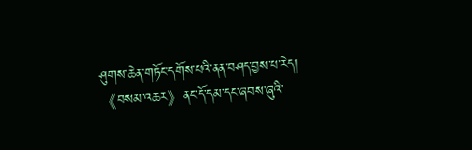ཤུགས་ཆེན་གཏོང་དགོས་པའི་ནན་བཤད་བྱས་པ་རེད།
《བསམ་འཆར》ནང་དོ་དམ་དང་ཞབས་ཞུའི་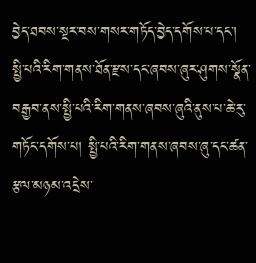བྱེད་ཐབས་སྔར་བས་གསར་གཏོད་བྱེད་དགོས་པ་དང་། སྤྱི་པའི་རིག་གནས་ཐོན་རྫས་དང་ཞབས་ཞུར་ཤུགས་སྣོན་བརྒྱབ་ནས་སྤྱི་པའི་རིག་གནས་ཞབས་ཞུའི་ནུས་པ་ཆེ་རུ་གཏོང་དགོས་པ། སྤྱི་པའི་རིག་གནས་ཞབས་ཞུ་དང་ཚན་རྩལ་མཉམ་འདྲེས་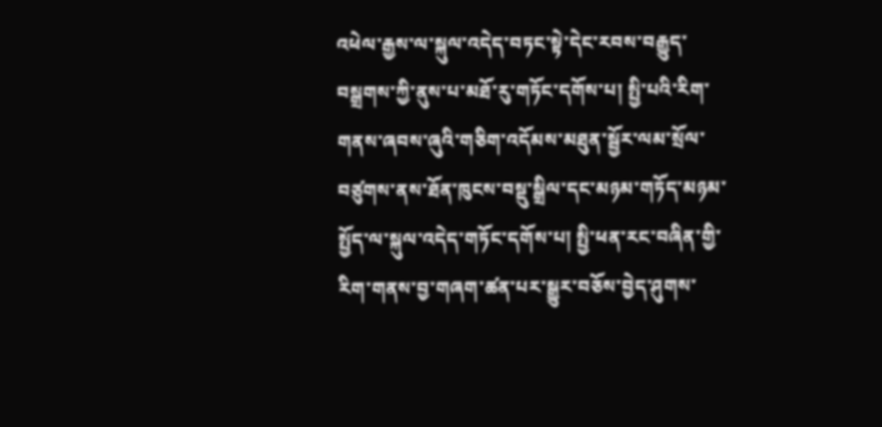འཕེལ་རྒྱས་ལ་སྐུལ་འདེད་བཏང་སྟེ་དེང་རབས་བརྒྱུད་བསྒྲགས་ཀྱི་ནུས་པ་མཐོ་རུ་གཏོང་དགོས་པ། སྤྱི་པའི་རིག་གནས་ཞབས་ཞུའི་གཅིག་འདོམས་མཐུན་སྦྱོར་ལམ་སྲོལ་བཙུགས་ནས་ཐོན་ཁུངས་བསྡུ་སྒྲིལ་དང་མཉམ་གཏོད་མཉམ་སྤྱོད་ལ་སྐུལ་འདེད་གཏོང་དགོས་པ། སྤྱི་ཕན་རང་བཞིན་གྱི་རིག་གནས་བྱ་གཞག་ཚན་པར་སྒྱུར་བཅོས་བྱེད་ཤུགས་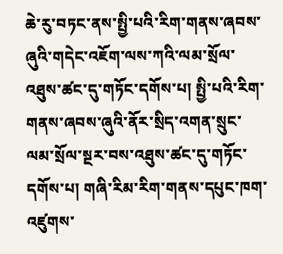ཆེ་རུ་བཏང་ནས་སྤྱི་པའི་རིག་གནས་ཞབས་ཞུའི་གདེང་འཇོག་ལས་ཀའི་ལམ་སྲོལ་འཐུས་ཚང་དུ་གཏོང་དགོས་པ། སྤྱི་པའི་རིག་གནས་ཞབས་ཞུའི་ནོར་སྲིད་འགན་སྲུང་ལམ་སྲོལ་སྔར་བས་འཐུས་ཚང་དུ་གཏོང་དགོས་པ། གཞི་རིམ་རིག་གནས་དཔུང་ཁག་འཛུགས་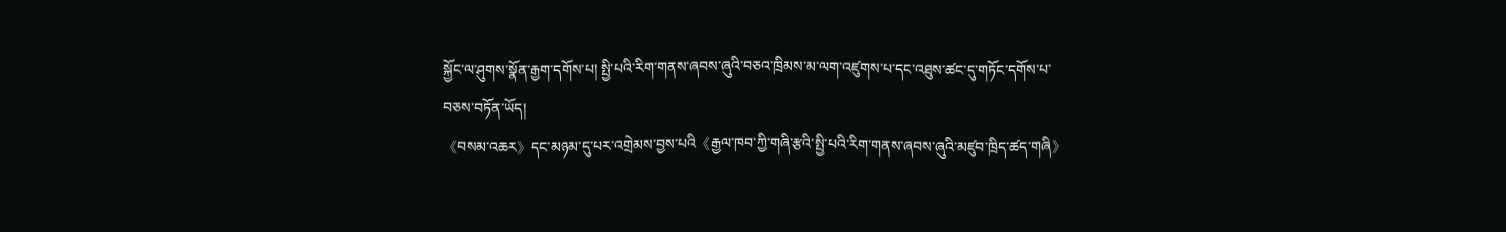སྐྱོང་ལ་ཤུགས་སྣོན་རྒྱག་དགོས་པ། སྤྱི་པའི་རིག་གནས་ཞབས་ཞུའི་བཅའ་ཁྲིམས་མ་ལག་འཛུགས་པ་དང་འཐུས་ཚང་དུ་གཏོང་དགོས་པ་བཅས་བཏོན་ཡོད།
《བསམ་འཆར》དང་མཉམ་དུ་པར་འགྲེམས་བྱས་པའི《རྒྱལ་ཁབ་ཀྱི་གཞི་རྩའི་སྤྱི་པའི་རིག་གནས་ཞབས་ཞུའི་མཛུབ་ཁྲིད་ཚད་གཞི》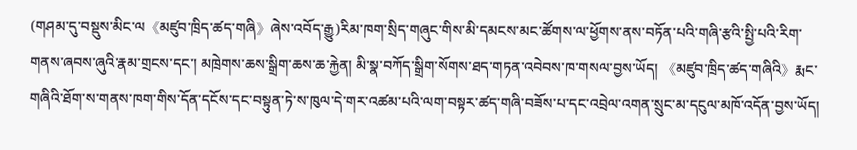(གཤམ་དུ་བསྡུས་མིང་ལ《མཛུབ་ཁྲིད་ཚད་གཞི》ཞེས་འབོད་རྒྱུ)རིམ་ཁག་སྲིད་གཞུང་གིས་མི་དམངས་མང་ཚོགས་ལ་ཕྱོགས་ནས་བཏོན་པའི་གཞི་རྩའི་སྤྱི་པའི་རིག་གནས་ཞབས་ཞུའི་རྣམ་གྲངས་དང་། མཁྲེགས་ཆས་སྒྲིག་ཆས་ཆ་རྐྱེན། མི་སྣ་བཀོད་སྒྲིག་སོགས་ཐད་གཏན་འབེབས་ཁ་གསལ་བྱས་ཡོད། 《མཛུབ་ཁྲིད་ཚད་གཞིའི》རྨང་གཞིའི་ཐོག་ས་གནས་ཁག་གིས་དོན་དངོས་དང་བསྟུན་ཏེ་ས་ཁུལ་དེ་གར་འཚམ་པའི་ལག་བསྟར་ཚད་གཞི་བཟོས་པ་དང་འབྲེལ་འགན་སྲུང་མ་དངུལ་མཁོ་འདོན་བྱས་ཡོད།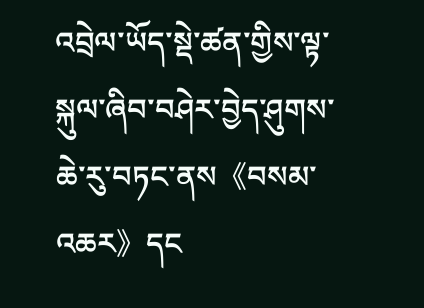འབྲེལ་ཡོད་སྡེ་ཚན་གྱིས་ལྟ་སྐུལ་ཞིབ་བཤེར་བྱེད་ཤུགས་ཆེ་རུ་བཏང་ནས《བསམ་འཆར》དང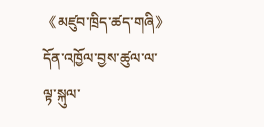《མཛུབ་ཁྲིད་ཚད་གཞི》དོན་འཁྱོལ་བྱས་ཚུལ་ལ་ལྟ་སྐུལ་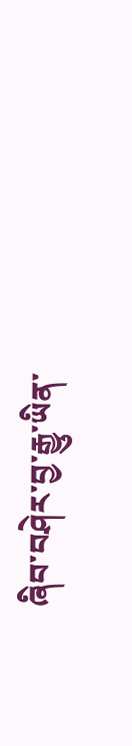ཞིབ་བཤེར་བྱ་རྒྱུ་ཡིན་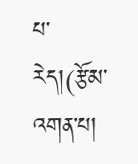པ་རེད།(རྩོམ་འགན་པ།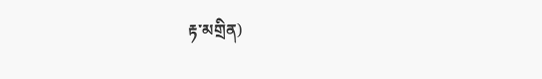རྟ་མགྲིན)